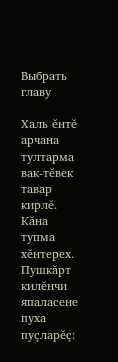Выбрать главу

Халь ĕнтĕ арчана тултарма вак-тĕвек тавар кирлĕ. Кăна тупма хĕнтерех. Пушкăрт килĕнчи япаласене пуха пуçларĕç: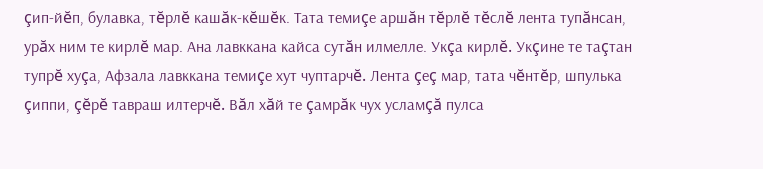çип-йĕп, булавка, тĕрлĕ кашăк-кĕшĕк. Тата темиçе аршăн тĕрлĕ тĕслĕ лента тупăнсан, урăх ним те кирлĕ мар. Ана лавккана кайса сутăн илмелле. Укçа кирлĕ. Укçине те таçтан тупрĕ хуçа, Афзала лавккана темиçе хут чуптарчĕ. Лента çеç мар, тата чĕнтĕр, шпулька çиппи, çĕрĕ тавраш илтерчĕ. Вăл хăй те çамрăк чух усламçă пулса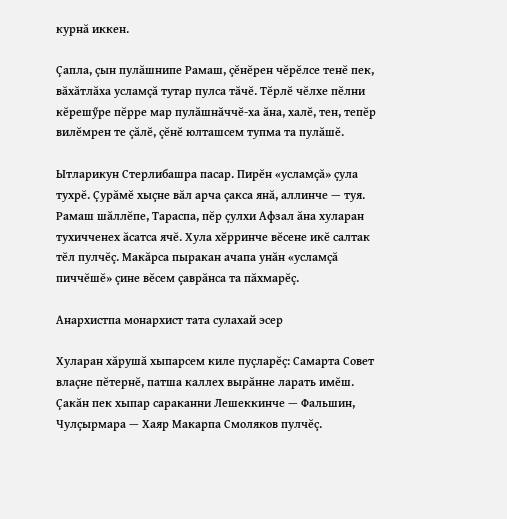курнă иккен.

Çапла, çын пулăшнипе Рамаш, çĕнĕрен чĕрĕлсе тенĕ пек, вăхăтлăха усламçă тутар пулса тăчĕ. Тĕрлĕ чĕлхе пĕлни кĕрешӳре пĕрре мар пулăшнăччĕ-ха ăна, халĕ, тен, тепĕр вилĕмрен те çăлĕ, çĕнĕ юлташсем тупма та пулăшĕ.

Ытларикун Стерлибашра пасар. Пирĕн «усламçă» çула тухрĕ. Çурăмĕ хыçне вăл арча çакса янă, аллинче — туя. Рамаш шăллĕпе, Тараспа, пĕр çулхи Афзал ăна хуларан тухичченех ăсатса ячĕ. Хула хĕрринче вĕсене икĕ салтак тĕл пулчĕç. Макăрса пыракан ачапа унăн «усламçă пиччĕшĕ» çине вĕсем çаврăнса та пăхмарĕç.

Анархистпа монархист тата сулахай эсер

Хуларан хăрушă хыпарсем киле пуçларĕç: Самарта Совет влаçне пĕтернĕ, патша каллех вырăнне ларать имĕш. Çакăн пек хыпар сараканни Лешеккинче — Фальшин, Чулçырмара — Хаяр Макарпа Смоляков пулчĕç.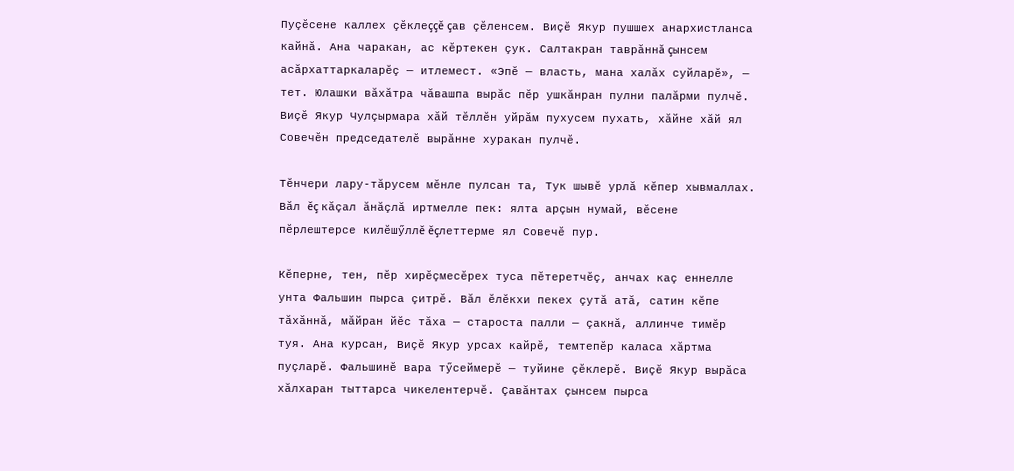Пуçĕсене каллех çĕклеççĕ çав çĕленсем. Виçĕ Якур пушшех анархистланса кайнă. Ана чаракан, ас кĕртекен çук. Салтакран таврăннă çынсем асăрхаттаркаларĕç — итлемест. «Эпĕ — власть, мана халăх суйларĕ», — тет. Юлашки вăхăтра чăвашпа вырăс пĕр ушкăнран пулни палăрми пулчĕ. Виçĕ Якур Чулçырмара хăй тĕллĕн уйрăм пухусем пухать, хăйне хăй ял Совечĕн председателĕ вырăнне хуракан пулчĕ.

Тĕнчери лару-тăрусем мĕнле пулсан та, Тук шывĕ урлă кĕпер хывмаллах. Вăл ĕç кăçал ăнăçлă иртмелле пек: ялта арçын нумай, вĕсене пĕрлештерсе килĕшӳллĕ ĕçлеттерме ял Совечĕ пур.

Кĕперне, тен, пĕр хирĕçмесĕрех туса пĕтеретчĕç, анчах каç еннелле унта Фальшин пырса çитрĕ. Вăл ĕлĕкхи пекех çутă атă, сатин кĕпе тăхăннă, мăйран йĕс тăха — староста палли — çакнă, аллинче тимĕр туя. Ана курсан, Виçĕ Якур урсах кайрĕ, темтепĕр каласа хăртма пуçларĕ. Фальшинĕ вара тӳсеймерĕ — туйине çĕклерĕ. Виçĕ Якур вырăса хăлхаран тыттарса чикелентерчĕ. Çавăнтах çынсем пырса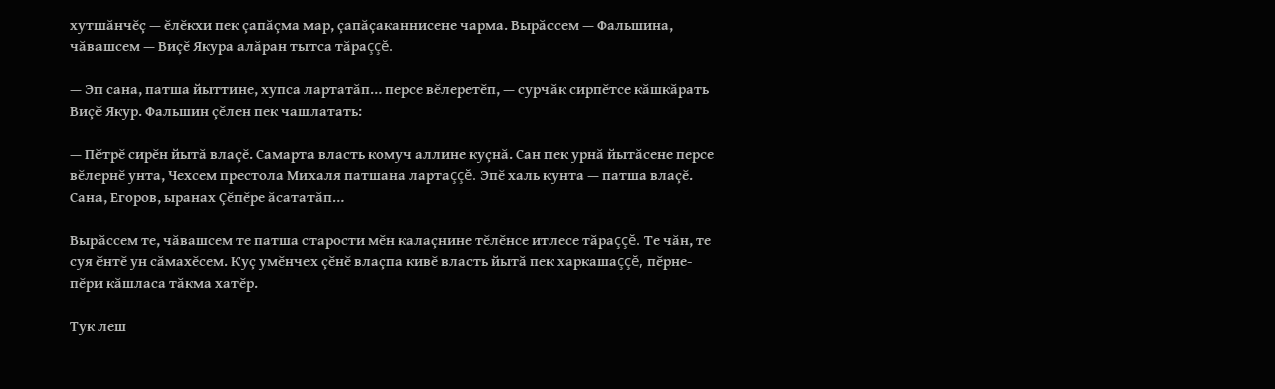хутшăнчĕç — ĕлĕкхи пек çапăçма мар, çапăçаканнисене чарма. Вырăссем — Фальшина, чăвашсем — Виçĕ Якура алăран тытса тăраççĕ.

— Эп сана, патша йыттине, хупса лартатăп… персе вĕлеретĕп, — сурчăк сирпĕтсе кăшкăрать Виçĕ Якур. Фальшин çĕлен пек чашлатать:

— Пĕтрĕ сирĕн йытă влаçĕ. Самарта власть комуч аллине куçнă. Сан пек урнă йытăсене персе вĕлернĕ унта, Чехсем престола Михаля патшана лартаççĕ. Эпĕ халь кунта — патша влаçĕ. Сана, Егоров, ыранах Çĕпĕре ăсататăп…

Вырăссем те, чăвашсем те патша старости мĕн калаçнине тĕлĕнсе итлесе тăраççĕ. Те чăн, те суя ĕнтĕ ун сăмахĕсем. Куç умĕнчех çĕнĕ влаçпа кивĕ власть йытă пек харкашаççĕ, пĕрне-пĕри кăшласа тăкма хатĕр.

Тук леш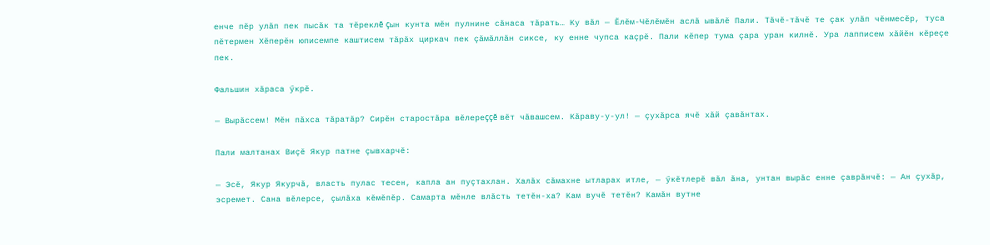енче пĕр улăп пек пысăк та тĕреклĕ çын кунта мĕн пулнине сăнаса тăрать… Ку вăл — Ĕлĕм-Чĕлĕмĕн аслă ывăлĕ Пали. Тăчĕ-тăчĕ те çак улăп чĕнмесĕр, туса пĕтермен Хĕперĕн юписемпе каштисем тăрăх циркач пек çăмăллăн сиксе, ку енне чупса каçрĕ. Пали кĕпер тума çара уран килнĕ. Ура лапписем хăйĕн кĕреçе пек.

Фальшин хăраса ӳкрĕ.

— Вырăссем! Мĕн пăхса тăратăр? Сирĕн старостăра вĕлереççĕ вĕт чăвашсем. Кăраву-у-ул! — çухăрса ячĕ хăй çавăнтах.

Пали малтанах Виçĕ Якур патне çывхарчĕ:

— Эсĕ, Якур Якурчă, власть пулас тесен, капла ан пуçтахлан. Халăх сăмахне ытларах итле, — ӳкĕтлерĕ вăл ăна, унтан вырăс енне çаврăнчĕ: — Ан çухăр, эсремет. Сана вĕлерсе, çылăха кĕмĕпĕр. Самарта мĕнле влăсть тетĕн-ха? Кам вучĕ тетĕн? Камăн вутне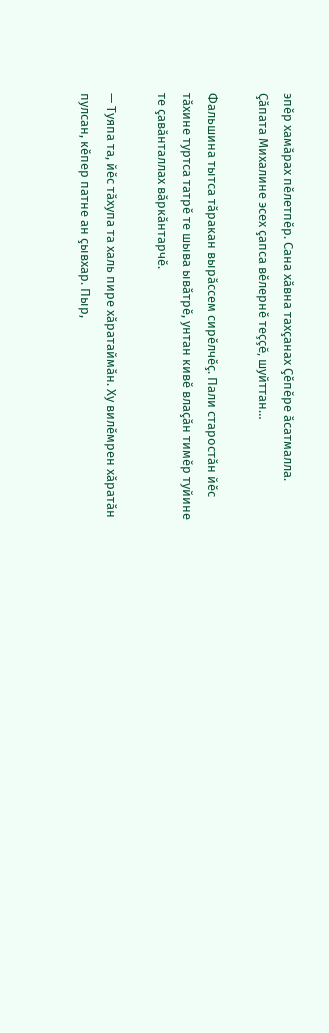эпĕр хамăрах пĕлетпĕр. Сана хăвна тахçанах Çĕпĕре ăсатмалла. Çăпата Михалине эсех çапса вĕлернĕ теççĕ, шуйттан…

Фальшина тытса тăракан вырăссем сирĕлчĕç. Пали старостăн йĕс тăхине туртса татрĕ те шыва ывăтрĕ, унтан кивĕ влаçăн тимĕр туйине те çавăнталлах вăркăнтарчĕ.

— Туяпа та, йĕс тăхупа та халь пире хăратаймăн. Ху вилĕмрен хăратăн пулсан, кĕпер патне ан çывхар. Пыр,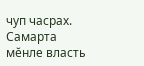чуп часрах. Самарта мĕнле власть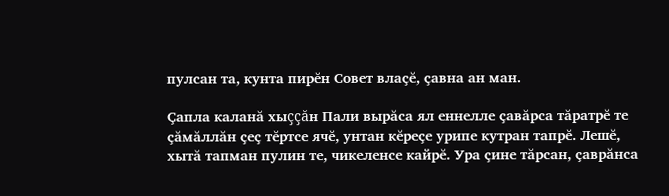пулсан та, кунта пирĕн Совет влаçĕ, çавна ан ман.

Çапла каланă хыççăн Пали вырăса ял еннелле çавăрса тăратрĕ те çăмăллăн çеç тĕртсе ячĕ, унтан кĕреçе урипе кутран тапрĕ. Лешĕ, хытă тапман пулин те, чикеленсе кайрĕ. Ура çине тăрсан, çаврăнса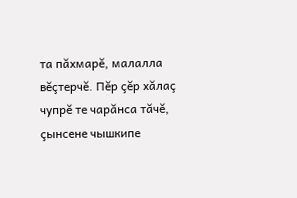та пăхмарĕ, малалла вĕçтерчĕ. Пĕр çĕр хăлаç чупрĕ те чарăнса тăчĕ, çынсене чышкипе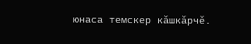юнаса темскер кăшкăрчĕ.